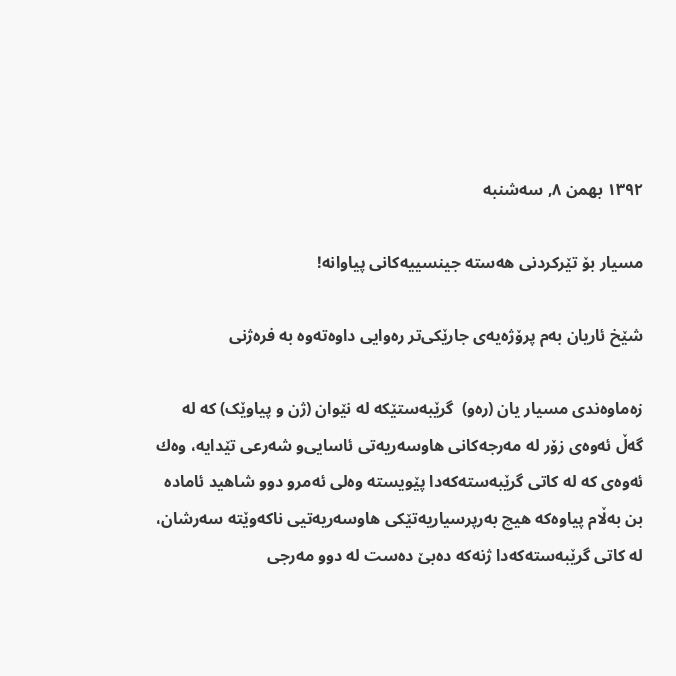۱۳۹۲ بهمن ۸, سه‌شنبه

مسیار بۆ تێركردنی‌ هه‌سته‌ جینسییه‌كانی‌ پیاوانه‌!

شێخ ئاریان به‌م پرۆژه‌یه‌ی‌ جارێكی‌تر ره‌وایی‌ داوه‌ته‌وه‌‌ به‌ فره‌ژنی‌

زه‌ماوه‌ندی‌ مسیار یان (ره‌و)  گرێبه‌ستێكه‌ له‌ نێوان (ژن و پیاوێک) كه‌ له‌ گه‌ڵ‌ ئه‌وه‌ی‌ زۆر له‌ مه‌رجه‌كانی‌ هاوسه‌ریه‌تی‌ ئاسایی‌‌و شه‌رعی‌ تێدایه‌، وه‌ك ئه‌وه‌ی‌ كه‌ له‌ كاتی‌ گرێبه‌سته‌كه‌دا پێویسته‌ وه‌لی‌ ئه‌مر‌و دوو شاهید ئاماده‌ بن به‌ڵام پیاوه‌كه‌ هیچ به‌رپرسیاریه‌تێكی‌ هاوسه‌ریه‌تیی‌ ناكه‌وێته‌ سه‌رشان، له‌ كاتی‌ گرێبه‌سته‌كه‌دا ژنه‌كه‌ ده‌بێ‌ ده‌ست له‌ دوو مه‌رجی‌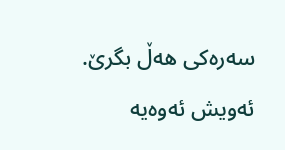سه‌ره‌كی‌ هه‌ڵ‌ بگرێ‌.  ئه‌ویش ئه‌وه‌یه‌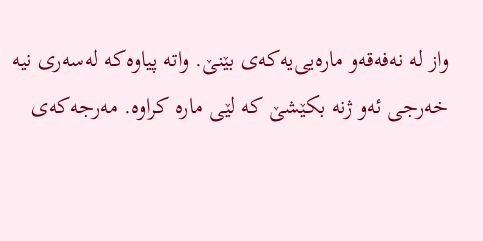واز له‌ نه‌فه‌قه‌‌و ماره‌یی‌یه‌كه‌ی‌ بێنێ‌. واته‌ پیاوه‌كه‌ له‌سه‌ری‌ نیه‌ خه‌رجی‌ ئه‌و ژنه‌ بكێشێ‌ كه‌ لێی‌ ماره‌ كراوه‌. مه‌رجه‌كه‌ی‌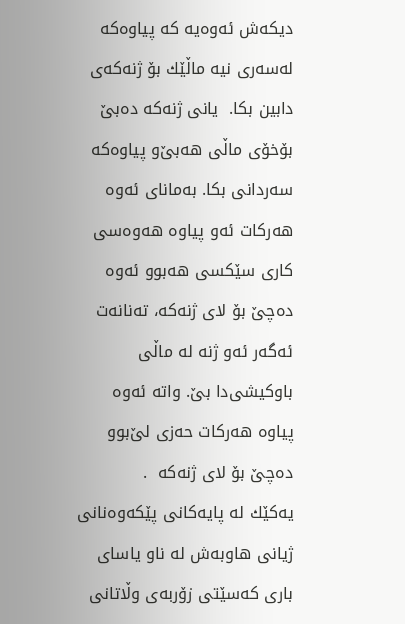دیكه‌ش ئه‌وه‌یه‌ كه‌ پیاوه‌كه‌ له‌سه‌ری‌ نیه‌ ماڵێك بۆ ژنه‌كه‌ی‌ دابین بكا.  یانی‌ ژنه‌كه‌ ده‌بێ‌ بۆخۆی‌ ماڵی‌ هه‌بێ‌‌و پیاوه‌كه‌ سه‌ردانی‌ بكا. به‌مانای ئه‌وه‌ هه‌ركات ئه‌و پیاوه‌ هه‌وه‌سی‌ كاری‌ سێكسی‌ هه‌بوو ئه‌وه‌ ده‌چێ‌ بۆ لای‌ ژنه‌كه‌‌، ته‌نانه‌ت ئه‌گه‌ر ئه‌و ژنه‌ له‌ ماڵی‌ باوكیشی‌دا‌ بێ‌. واته‌ ئه‌وه‌ پیاوه‌ هه‌ركات حه‌زی لێ‌بوو‌ ده‌چێ‌ بۆ لای‌ ژنه‌كه‌  .
یه‌كێك له‌ پایه‌كانی‌ پێکه‌وه‌نانی ژیانی هاوبه‌ش‌ له‌ ناو یاسای‌ باری‌ كه‌سێتی‌ زۆربه‌ی‌ وڵاتانی‌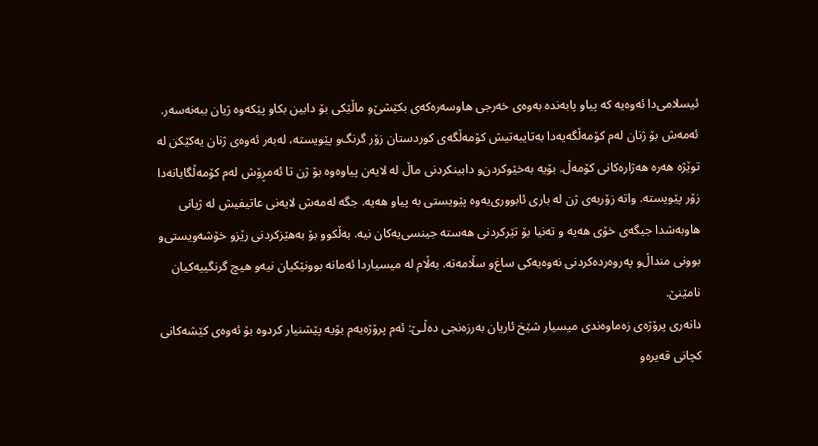ئیسلامی‌دا ئه‌وه‌یه‌ كه‌ پیاو پابه‌نده‌ به‌وه‌ی‌ خه‌رجی‌ هاوسه‌ره‌كه‌ی‌ بكێشێ‌‌و ماڵێكی‌ بۆ دابین بكا‌و پێكه‌وه‌ ژیان ببه‌نه‌سه‌ر. ئه‌مه‌ش بۆ ژنان له‌م كۆمه‌ڵگه‌یه‌دا به‌تایبه‌تیش كۆمه‌ڵگه‌ی‌ كوردستان زۆر گرنگ‌و پێویسته‌، له‌به‌ر ئه‌وه‌ی‌ ژنان یه‌كێكن له‌ توێژه‌ هه‌ره‌ هه‌ژاره‌كانی‌ كۆمه‌ڵ‌. بۆیه‌ به‌خێوكردن‌و دابینكردنی‌ ماڵ‌ له‌ لایه‌ن پیاوه‌وه‌‌ بۆ ژن تا ئه‌مڕۆش له‌م كۆمه‌ڵگایانه‌دا زۆر پێویسته‌. واته‌ زۆربه‌ی ژن له‌ باری‌ ئابووری‌یه‌وه‌ پێویستی به‌ پیاو هه‌یه‌. جگه‌ له‌مه‌ش لایه‌نی‌ عاتیفیش له‌ ژیانی‌ هاوبه‌شدا جیگه‌ی‌ خۆی‌ هه‌یه‌ ‌و ته‌نیا بۆ تێركردنی‌ هه‌سته‌ جینسی‌یه‌كان نیه‌. به‌ڵكوو بۆ به‌هێزكردنی‌ رێز‌و خۆشه‌ویستی‌‌و بوونی‌ منداڵ‌‌و په‌روه‌رده‌كردنی‌ نه‌وه‌یه‌كی‌ ساغ‌و سڵامه‌ته‌. به‌ڵام له‌‌ میسیاردا ئه‌مانه‌ بوونێكیان نیه‌‌و هیچ گرنگییه‌كیان نامێنێ‌.
دانه‌ری‌ پرۆژه‌ی‌ زه‌ماوه‌ندی‌ میسیار شێخ ئاریان به‌رزه‌نجی‌ ده‌ڵـێ: ئه‌م پرۆژه‌یه‌م بۆیه‌ پێشنیار كردوه‌ بۆ ئه‌وه‌ی‌ كێشه‌كانی‌ كچانی‌ قه‌یره‌‌و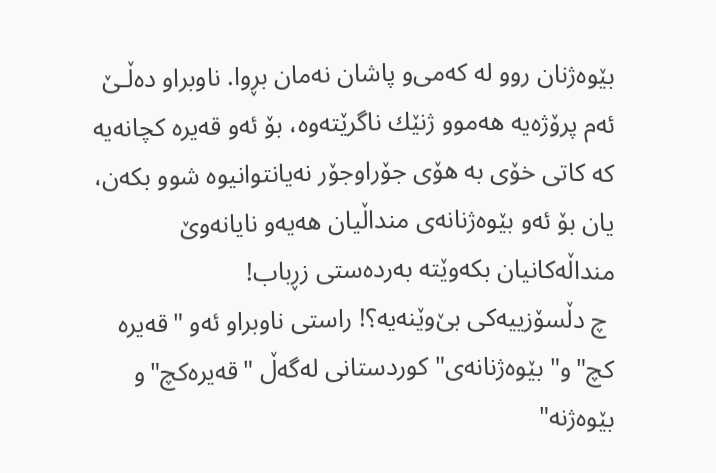بێوه‌ژنان روو له‌ كه‌می‌‌و پاشان نه‌مان بڕوا. ناوبراو ده‌ڵـێ‌ ئه‌م پرۆژه‌یه‌ هه‌موو ژنێك ناگرێته‌وه‌، بۆ ئه‌و قه‌یره‌ كچانه‌یه‌ كه‌ كاتی‌ خۆی‌ به‌ هۆی‌ جۆراوجۆر نه‌یانتوانیوه‌ شوو بكه‌ن، یان بۆ ئه‌و بێوه‌ژنانه‌ی‌ منداڵیان هه‌یه‌‌و نایانه‌وێ‌ منداڵه‌كانیان بكه‌وێته‌ به‌رده‌ستی‌ زڕباب!
 چ دڵسۆزییه‌كی‌ بێ‌وێنه‌یه‌؟! راستی‌ ناوبراو ئه‌و "قه‌یره‌ كچ‌"و" بێوه‌ژنانه‌ی" كوردستانی‌ له‌گه‌ڵ‌ "قه‌یره‌كچ"و بێوه‌ژنه"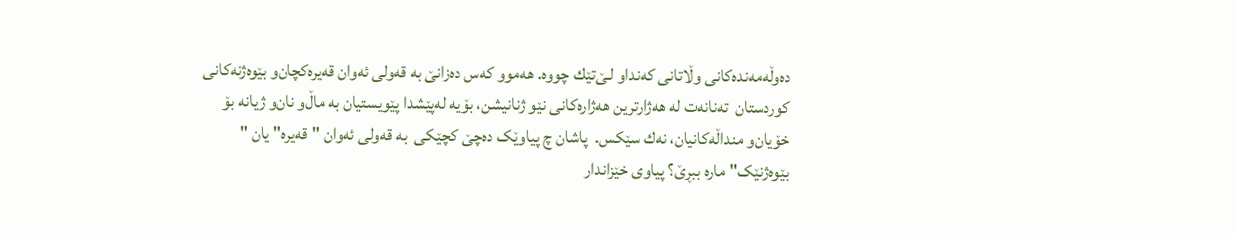ده‌وڵه‌مه‌نده‌كانی‌ وڵاتانی‌ كه‌نداو لـێ‌تێك چووه‌. هه‌موو كه‌س ده‌زانێ‌ به‌ قه‌ولی ئه‌وان قه‌یره‌كچان‌و بێوه‌ژنه‌كانی‌ كوردستان  ته‌نانه‌ت له‌ هه‌ژارترین هه‌ژاره‌كانی‌ نێو ژنانیشن، بۆیه‌ له‌پێشدا پێویستیان به‌ ماڵ‌‌و نان‌و ژیانه‌ بۆ خۆیان‌و منداڵه‌كانیان، نه‌ك سێكس.  پاشان چ پیاوێک ده‌چێ کچێکی  به‌ قه‌ولی ئه‌وان "قه‌یره" یان " بێوه‌ژنێک" ماره‌ ببڕێ؟ پیاوی خێزاندار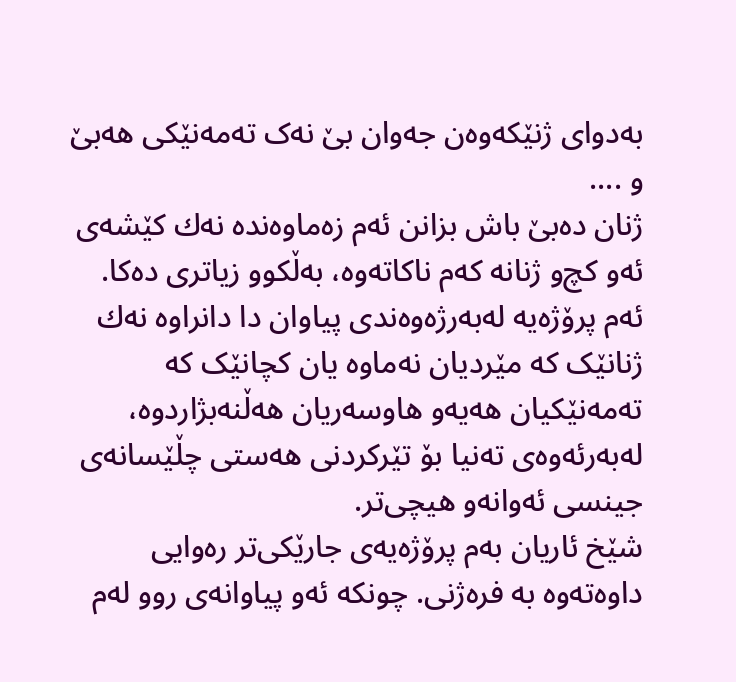به‌دوای ژنێکه‌وه‌ن جه‌وان بێ نه‌ک ته‌مه‌نێکی هه‌بێ و ....
ژنان ده‌بێ‌ باش بزانن ئه‌م زه‌ماوه‌نده‌‌ نه‌ك كێشه‌ی‌ ئه‌و كچ‌و ‌ژنانه‌ كه‌م ناكاته‌وه‌، به‌ڵكوو زیاتری‌ ده‌كا. ئه‌م پرۆژه‌یه‌ له‌به‌رژه‌وه‌ندی‌ پیاوان دا دانراوه‌ نه‌ك ژنانێک که‌ مێردیان نه‌ماوه‌ یان کچانێک که‌ ته‌مه‌نێکیان هه‌یه‌و هاوسه‌ریان هه‌ڵنه‌بژاردوه‌، له‌به‌رئه‌وه‌ی‌ ته‌نیا بۆ تێركردنی‌ هه‌ستی‌ چڵێسانه‌ی‌ جینسی‌ ئه‌وانه‌‌و هیچی‌تر.
شێخ ئاریان به‌م پرۆژه‌یه‌ی‌ جارێكی‌تر ره‌وایی‌ داوه‌ته‌وه‌‌ به‌ فره‌ژنی‌. چونكه‌ ئه‌و پیاوانه‌ی‌ روو له‌م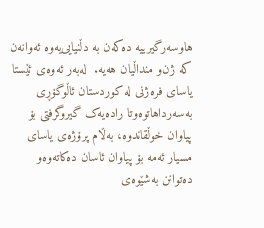هاوسه‌رگیرییه‌ ده‌كه‌ن به‌ دڵنیایی‌یه‌وه‌ ئه‌وانه‌ن كه‌ ژن‌و منداڵیان هه‌یه‌.  له‌به‌ر ئه‌وه‌ی‌ ئێستا یاسای‌ فره‌ژنی‌ له‌ كوردستان ئاڵوگۆڕی‌ به‌سه‌رداهاتوه‌‌وتا راده‌یه‌ک گیروگرفتی‌ بۆ پیاوان خوڵقاندوه‌، به‌ڵام پرۆژه‌ی‌ یاسای‌ مسیار ئه‌مه‌ بۆ پیاوان ئاسان ده‌كاته‌وه‌‌و ده‌توانن به‌شێوه‌ی‌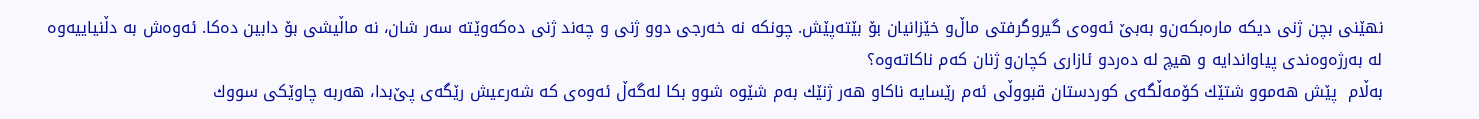نهێنی‌ بچن ژنی‌ دیكه‌ ماره‌بكه‌ن‌و به‌بێ‌ ئه‌وه‌ی‌ گیروگرفتی‌ ماڵ‌‌و خێزانیان بۆ بێته‌پێش. چونكه‌ نه‌ خه‌رجی‌ دوو ژنی و چه‌ند ژنی‌ ده‌كه‌وێته‌ سه‌ر شان، نه‌ ماڵیشی‌ بۆ دابین ده‌كا. ئه‌وه‌ش به‌ دڵنیاییه‌وه‌ له‌ به‌رژه‌وه‌ندی‌ پیاواندایه‌ و هیچ له‌ ده‌رد‌و ئازاری‌ كچان‌و ژنان كه‌م ناکاته‌وه‌‌؟
به‌ڵام  پێش هه‌موو شتێك كۆمه‌ڵگه‌ی‌ كوردستان قبووڵی‌ ئه‌م رێسایه‌ ناكا‌و هه‌ر ژنێك به‌م شێوه‌ شوو بكا له‌گه‌ڵ‌ ئه‌وه‌ی‌ كه‌ شه‌رعیش رێگه‌ی‌ پێ‌بدا، هه‌ربه‌ چاوێكی سووك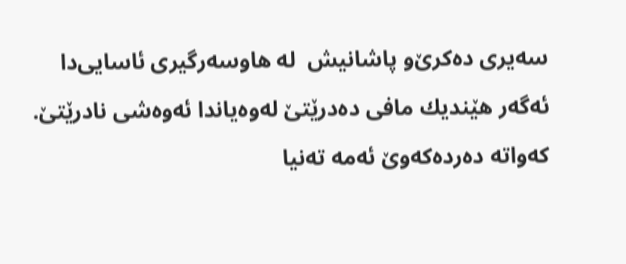سه‌یری‌ ده‌كرێ‌‌و پاشانیش  له‌ هاوسه‌رگیری‌ ئاسایی‌دا ئه‌گه‌ر هێندیك مافی‌ ده‌درێتێ‌ له‌وه‌یاندا ئه‌وه‌شی‌ نادرێتێ‌. كه‌واته‌ ده‌رده‌كه‌وێ‌ ئه‌مه‌ ته‌نیا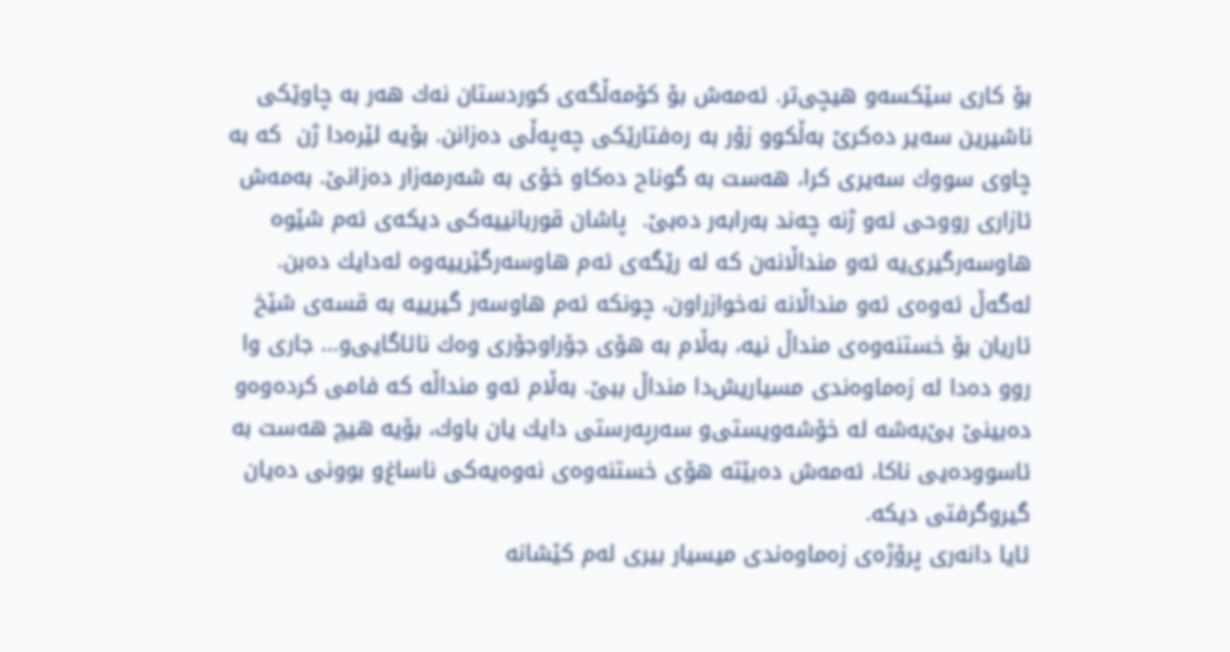بۆ كاری‌ سێكسه‌‌و هیچی‌تر. ئه‌مه‌ش بۆ كۆمه‌ڵگه‌ی‌ كوردستان نه‌ك هه‌ر به‌ چاوێكی‌ ناشیرین سه‌یر ده‌كرێ‌ به‌ڵكوو زۆر به‌ ره‌فتارێکی چه‌په‌ڵی‌ ده‌زانن. بۆیه‌ لێره‌دا ژن  كه‌ به‌ چاوی سووك سه‌یری‌ كرا، هه‌ست به‌ گوناح ده‌كا‌و خۆی‌ به‌ شه‌رمه‌زار ده‌زانێ‌. به‌مه‌ش ئازاری‌ رووحی‌ ئه‌و ژنه‌ چه‌ند به‌رابه‌ر ده‌بێ‌.  پاشان قوربانییه‌كی‌ دیكه‌ی‌ ئه‌م شێوه‌ هاوسه‌رگیری‌یه‌ ئه‌و منداڵانه‌ن كه‌ له‌ رێگه‌ی‌ ئه‌م هاوسه‌رگێرییه‌وه‌ له‌دایك ده‌بن. له‌گه‌ڵ‌ ئه‌وه‌ی‌ ئه‌و منداڵانه‌ نه‌خوازراون، چونكه‌ ئه‌م هاوسه‌ر گیرییه‌ به‌ قسه‌ی شێخ ئاریان بۆ خستنه‌وه‌ی‌ منداڵ‌ نیه‌، به‌ڵام به‌ هۆی‌ جۆراوجۆری‌ وه‌ك نائاگایی‌‌و... جاری‌ وا روو ده‌دا له‌ زه‌ماوه‌ندی مسیاریش‌دا منداڵ ببێ. به‌ڵام ئه‌و منداڵه‌ كه‌ فامی‌ كرده‌وه‌‌و ده‌بینێ‌ بێ‌به‌شه‌ له‌ خۆشه‌ویستی‌‌و سه‌رپه‌رستی‌ دایك یان باوك، بۆیه‌ هیچ هه‌ست به‌ ئاسووده‌یی‌ ناكا، ئه‌مه‌ش ده‌بێته‌ هۆی‌ خستنه‌وه‌ی‌ نه‌وه‌یه‌كی‌ ناساغ‌و بوونی‌ ده‌یان گیروگرفتی‌ دیكه‌.
ئایا دانه‌ری‌ پرۆژه‌ی‌ زه‌ماوه‌ندی‌ میسیار بیری‌ له‌م كێشانه‌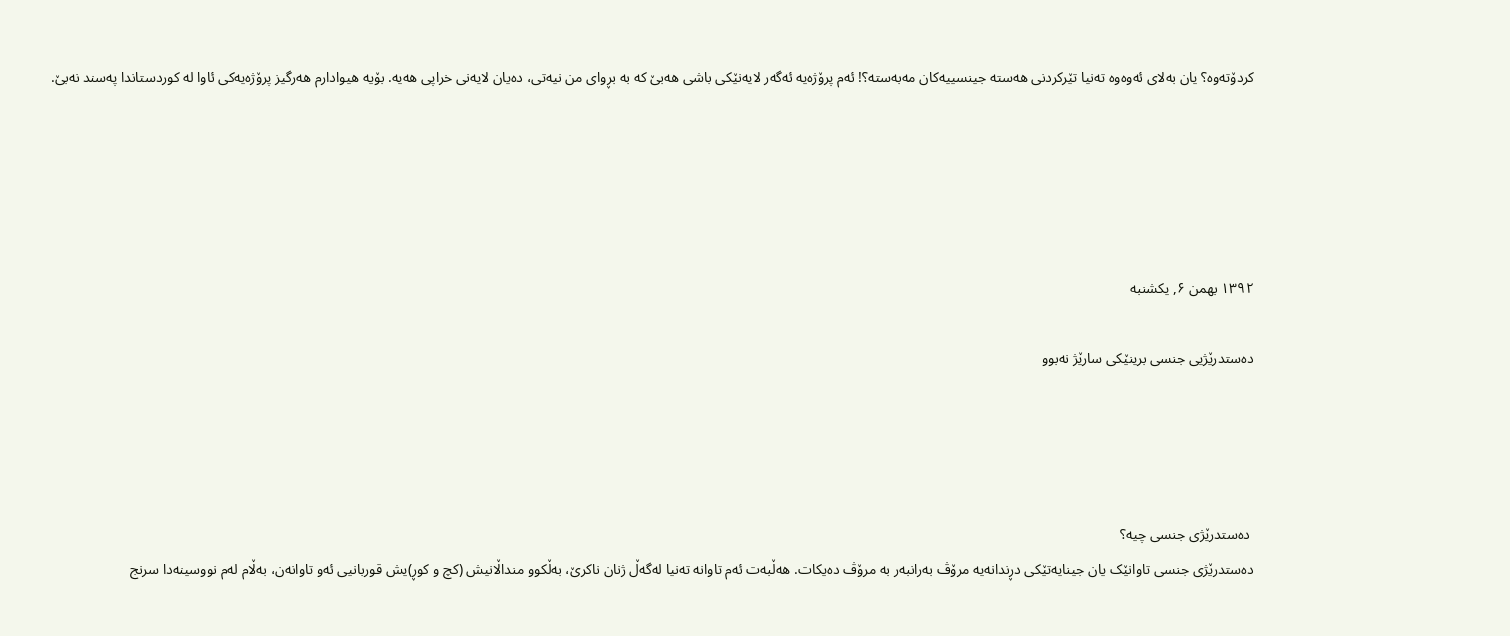كردۆته‌وه‌؟ یان به‌لای‌ ئه‌وه‌وه‌ ته‌نیا تێركردنی‌ هه‌سته‌ جینسییه‌كان مه‌به‌سته‌؟! ئه‌م پرۆژه‌یه‌ ئه‌گه‌ر لایه‌نێكی‌ باشی‌ هه‌بێ‌ كه‌ به‌ بڕوای‌ من نیه‌تی‌، ده‌یان لایه‌نی‌ خراپی‌ هه‌یه‌. بۆیه‌ هیوادارم هه‌رگیز پرۆژه‌یه‌كی‌ ئاوا له‌ كوردستاندا په‌سند نه‌بێ‌.





۱۳۹۲ بهمن ۶, یکشنبه

ده‌ستدرێژیی جنسی برینێکی سارێژ نه‌بوو




 ده‌ستدرێژی جنسی چیه‌؟
ده‌ستدرێژی جنسی تاوانێک یان جینایه‌تێکی دڕندانه‌یه‌ مرۆڤ به‌رانبه‌ر به‌ مرۆڤ ده‌یکات. هه‌ڵبه‌ت ئه‌م تاوانه‌ ته‌نیا له‌گه‌ڵ ژنان ناکرێ، به‌ڵکوو منداڵانیش (کچ و کوڕ)یش قوربانیی ئه‌و تاوانه‌ن، به‌ڵام له‌م نووسینه‌دا‌ سرنج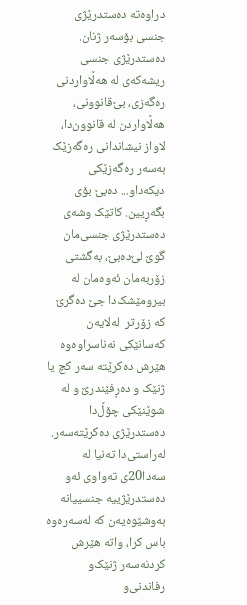دراوه‌ته‌ ده‌ستدرێژی جنسی بۆسه‌ر ژنان.
ده‌ستدرێژی جنسی ریشه‌که‌ی له‌ هه‌ڵاواردنی ره‌گه‌زی‌، بێ‌قانوونی، هه‌ڵاواردن له‌ قانوون‌دا، لاواز نیشاندانی ره‌گه‌زێک به‌سه‌ر ره‌گه‌زێکی دیکه‌داو... ده‌بێ بۆی بگه‌ڕیین. کاتێک وشه‌ی ده‌ستدرێژی جنسی‌مان گوێ لێ‌ده‌بێ، به‌گشتی زۆربه‌مان ئه‌وه‌مان له‌ بیرومێشک‌دا جێ ده‌گرێ که‌ زۆرتر  له‌لایه‌ن که‌سانێکی نه‌ناسراوه‌وه‌‌ هێرش ده‌کرێته‌ سه‌ر کچ یا ژنێک و ده‌ڕفێندرێ و له‌ شوێنێکی چۆڵ‌‌دا ده‌ستدرێژی ده‌کرێته‌سه‌ر.
له‌راستی‌دا ته‌نیا له‌ سه‌دا20ی ته‌واوی ئه‌و ده‌ستدرێژییه‌ جنسییانه‌ به‌وشێوه‌یه‌ن که‌ له‌سه‌ره‌وه‌ باس کرا، واته‌ هێرش کردنه‌سه‌ر ژنێک‌و رفاندنی‌و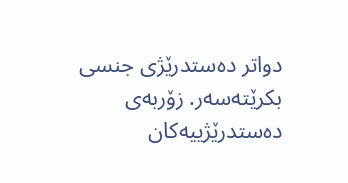دواتر ده‌ستدرێژی جنسی بکرێته‌‌سه‌ر. زۆربه‌ی ده‌ستدرێژییه‌کان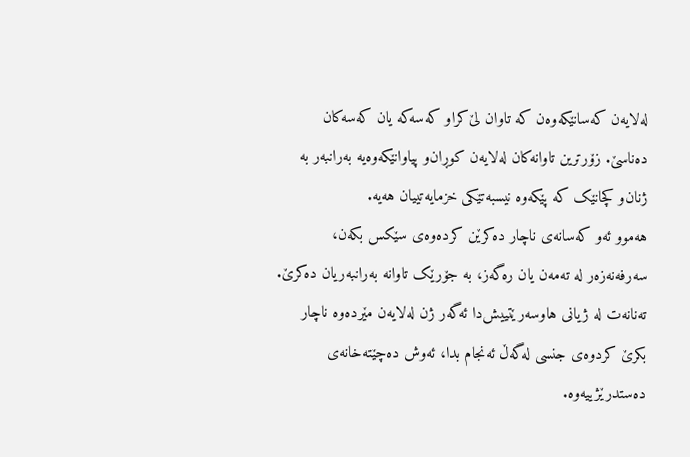له‌لایه‌ن که‌سانێکه‌وه‌ن که‌ تاوان‌ لێ‌کراو که‌سه‌که‌ یان که‌سه‌کان ده‌ناسێ. زۆرترین تاوانه‌کان له‌لایه‌ن کوڕان‌و پیاوانێکه‌وه‌یه‌ به‌رانبه‌ر به‌ ژنان‌و کچانێک که‌ پێکه‌وه‌ نیسبه‌تێکی خزمایه‌تییان هه‌یه‌.
هه‌موو ئه‌و که‌سانه‌ی ناچار ده‌کرێن کرده‌وه‌ی سێکس بکه‌ن، سه‌رفه‌نه‌زه‌ر له‌ ته‌مه‌ن یان ره‌گه‌ز، به‌ جۆرێک تاوانه‌ به‌رانبه‌ریان ده‌کرێ. ته‌نانه‌ت له‌ ژیانی هاوسه‌رێتییش‌دا ئه‌گه‌ر ژن له‌لایه‌ن مێرده‌وه‌ ناچار بکرێ کردوه‌ی جنسی له‌گه‌ڵ ئه‌نجام بدا، ئه‌وش ده‌چێته‌خانه‌ی ده‌ستدرێژییه‌وه‌.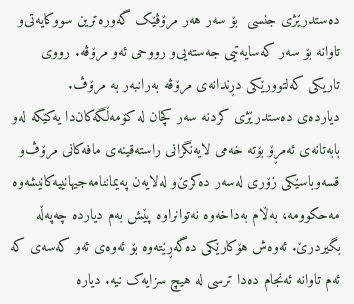ده‌ستدرێژی جنسی  بۆ سه‌ر هه‌ر مرۆڤێک گه‌وره‌ترین سووکایه‌تی‌و تاوانه‌‌ بۆ سه‌ر که‌سایه‌تیی جه‌سته‌یی‌و رووحی ئه‌و مرۆڤه‌. رووی تار‌یکی که‌لتوورێکی دڕندانه‌ی مرۆڤه‌ به‌رانبه‌ر به‌ مرۆڤ.
دیارده‌ی ده‌ستدرێژی کردنه‌ سه‌ر کچان له‌ کۆمه‌ڵگه‌کان‌‌دا یه‌کێکه‌ له‌و بابه‌تانه‌ی ئه‌مڕۆ بۆته‌ خه‌می لایه‌نگرانی راسته‌قینه‌ی مافه‌کانی مرۆڤ‌و قسه‌وباسێکی زۆری له‌سه‌ر ده‌کرێ‌و له‌لایه‌ن په‌یماننامه‌جیهانییه‌کانیشه‌وه‌ مه‌حکوومه‌، به‌ڵام به‌داخه‌وه‌ نه‌توانراوه‌ پێش به‌م دیارده‌ چه‌په‌ڵه‌‌ بگیردرێ. ئه‌وه‌ش هۆکارێکی ده‌گه‌ڕێته‌وه‌ بۆ ئه‌وه‌ی ئه‌و که‌سه‌ی که‌ ئه‌م تاوانه‌ ئه‌نجام ده‌دا ترسی له‌ هیچ سزایه‌ک نیه‌. دیاره‌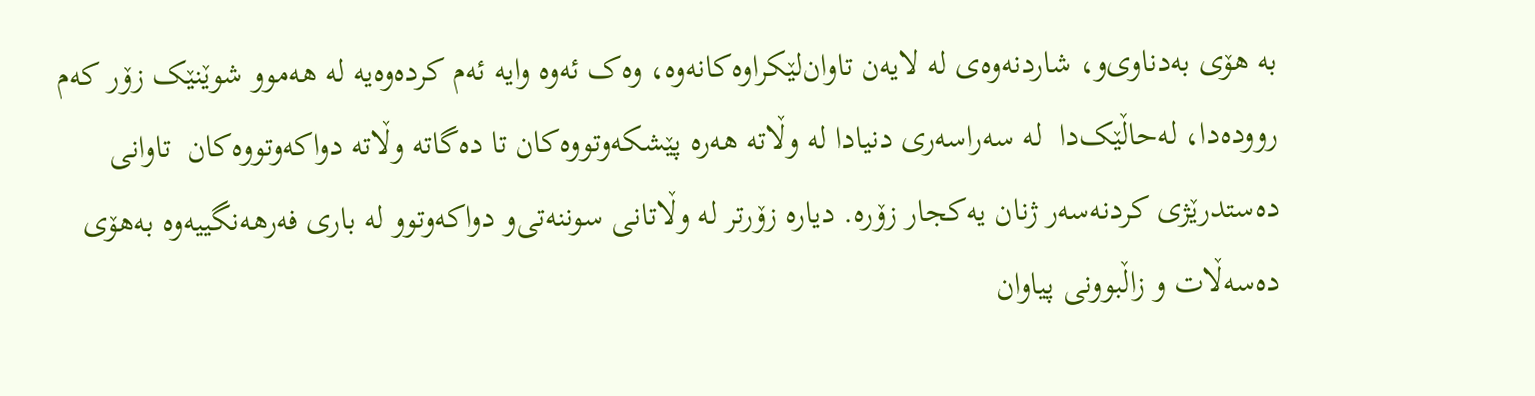به‌ هۆی به‌دناوی‌و، شاردنه‌وه‌ی له‌ لایه‌ن تاوان‌لێکراوه‌کانه‌وه‌، وه‌ک ئه‌وه‌ وایه‌ ئه‌م کرده‌وه‌یه‌ له‌ هه‌موو شوێنێک زۆر که‌م رووده‌دا، له‌حاڵێک‌دا  له‌ سه‌راسه‌ری دنیا‌دا له‌ وڵاته‌ هه‌ره‌ پێشکه‌وتووه‌کان تا ده‌گاته‌ وڵاته‌ دواکه‌وتووه‌کان  تاوانی ده‌ستدرێژی کردنه‌سه‌ر ژنان یه‌کجار زۆره‌. دیاره‌ زۆرتر له‌ وڵاتانی سوننه‌تی‌و دواکه‌وتوو له‌ باری فه‌رهه‌نگییه‌وه‌ به‌هۆی ده‌سه‌ڵات و زاڵبوونی پیاوان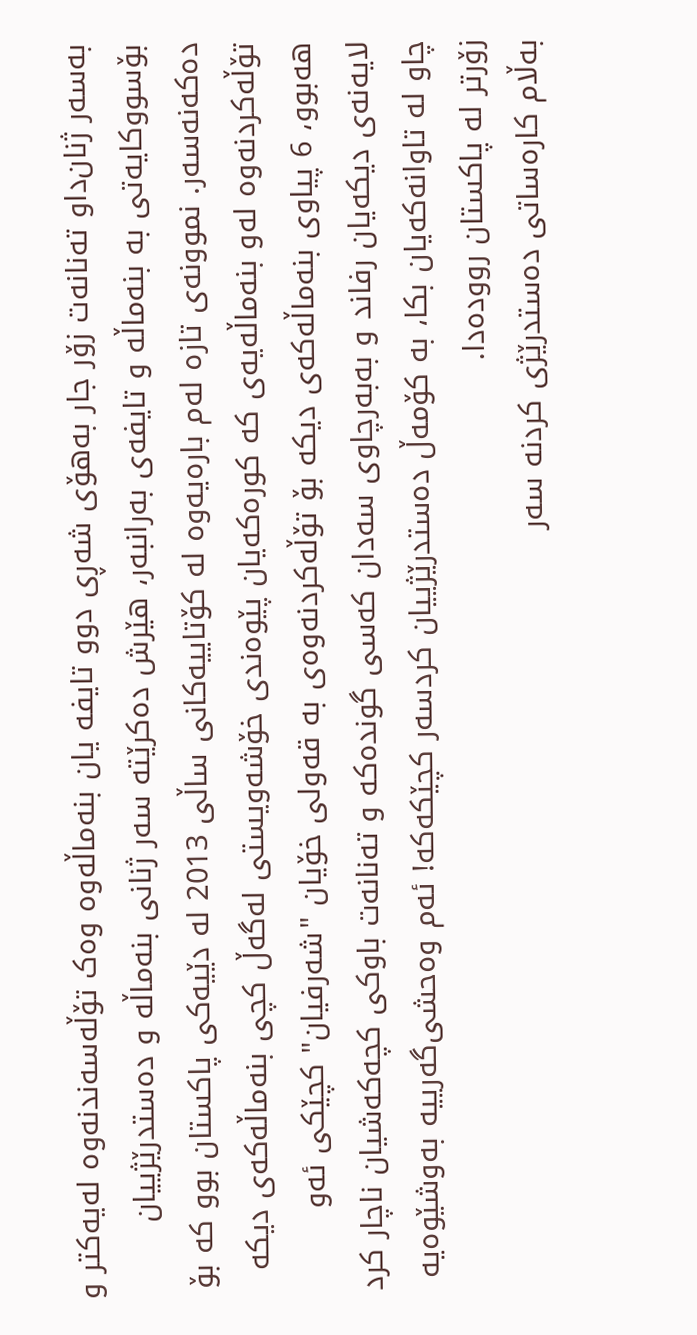به‌سه‌ر ژنان‌داو ته‌نانه‌ت زۆر جار به‌هۆی شه‌ڕی دوو تایفه‌ یان بنه‌ماڵه‌وه‌ وه‌ک تۆڵه‌سه‌ندنه‌وه‌ له‌یه‌کتر و بۆسووکایه‌تی به‌ بنه‌ماڵه‌ و تایفه‌ی به‌رانبه‌ر، هێرش ده‌کرێته‌ سه‌ر ژنانی بنه‌ماڵه‌ و ده‌ستدرێژییان ده‌که‌نه‌سه‌ر. نموونه‌ی تازه‌ له‌م باره‌یه‌وه‌ له‌ کۆتاییه‌کانی ساڵی 2013 له‌ دێیه‌کی پاکستان بوو که‌ بۆ تۆڵه‌کردنه‌وه‌ له‌و بنه‌ماڵه‌یه‌ی که‌ کوره‌که‌یان پێوه‌ندی خۆشه‌ویستی له‌گه‌ڵ کچی بنه‌ماڵه‌که‌ی دیکه‌ هه‌بوو، 6 پیاوی بنه‌ماڵه‌که‌ی دیکه‌ بۆ تۆڵه‌کردنه‌وه‌ی به‌ قه‌ولی خۆیان "شه‌رفیان" کچێکی ئه‌و لایه‌نه‌ی دیکه‌یا‌ن رفاند و به‌به‌رچاوی سه‌دان که‌سی گونده‌که‌ و ته‌نانه‌ت باوکی کچه‌که‌شیان ناچار کرد چاو له‌ تاوانه‌که‌یان بکا، به‌ کۆمه‌ڵ ده‌ستدرێژییان کردسه‌ر کچێکه‌که‌! ئه‌م وه‌حشی‌گه‌رییه‌ به‌وشێوه‌یه‌ زۆرتر له‌ پاکستان رووده‌دا.
به‌ڵام کاره‌ساتی ده‌ستدرێژی کردنه‌ سه‌ر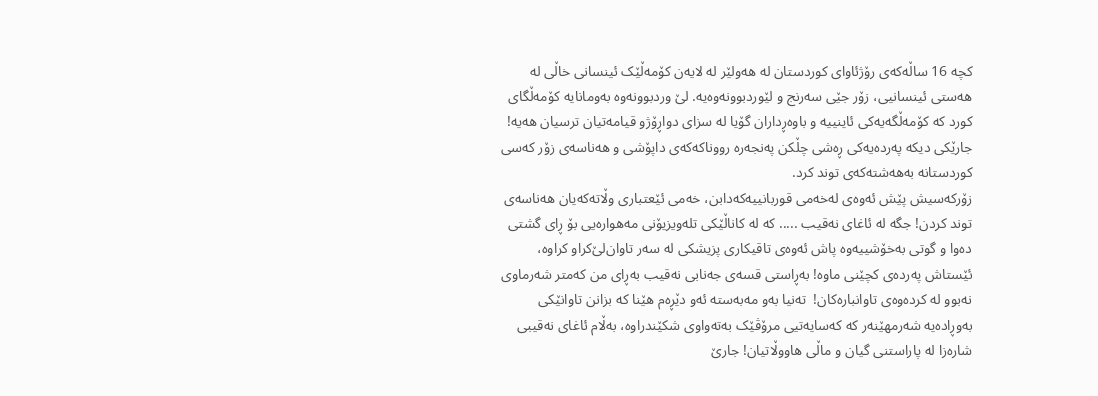کچه‌ 16 ساڵه‌که‌ی رۆژئاوای کوردستان له‌ هه‌ولێر له‌ لایه‌ن کۆمه‌ڵێک ئینسانی خاڵی له‌ هه‌ستی ئینسانیی، زۆر جێی سه‌رنج و لێوردبوونه‌وه‌یه‌. لێ وردبوونه‌وه‌ به‌ومانایه‌ کۆمه‌ڵگای کورد که‌ کۆمه‌ڵگه‌یه‌کی ئاینییه‌ و باوه‌ڕداران گۆیا له‌ سزای دواڕۆژو قیامه‌تیان ترسیان هه‌یه‌! جارێکی دیکه‌ په‌رده‌یه‌کی ڕه‌شی چڵکن په‌نجه‌ره‌ رووناکه‌که‌ی داپۆشی و هه‌ناسه‌ی زۆر که‌سی کوردستانه‌ به‌هه‌شته‌که‌ی توند کرد.
زۆرکه‌سیش پێش ئه‌وه‌ی له‌خه‌می قوربانییه‌که‌‌دابن، خه‌می ئێعتباری وڵاته‌که‌یان هه‌ناسه‌ی توند کردن! جگه‌ له‌ ئاغای نه‌قیب ..... که‌ له‌ کاناڵێکی تله‌ویزیۆنی مه‌هواره‌یی بۆ ڕای گشتی ده‌وا و گوتی به‌خۆشییه‌وه‌ پاش ئه‌وه‌ی تاقیکاری پزیشکی له‌ سه‌ر تاوان‌لێ‌کراو کراوه‌، ئێستاش په‌رده‌ی کچێنی ماوه‌! به‌ڕاستی قسه‌ی جه‌نابی نه‌قیب به‌ڕای من که‌متر شه‌رماوی نه‌بوو له‌ کرده‌وه‌ی تاوانباره‌کان!  ته‌نیا به‌و مه‌به‌سته‌ ئه‌و دێڕه‌م هێنا که‌ بزانن تاوانێکی به‌وڕاده‌یه‌ شه‌رمهێنه‌ر‌ که‌ که‌سایه‌تیی مرۆڤێک به‌ته‌واوی شکێندراوه‌، به‌ڵام ئاغای نه‌قیبی شاره‌زا له‌ پاراستنی گیان و ماڵی هاووڵاتیان! جارێ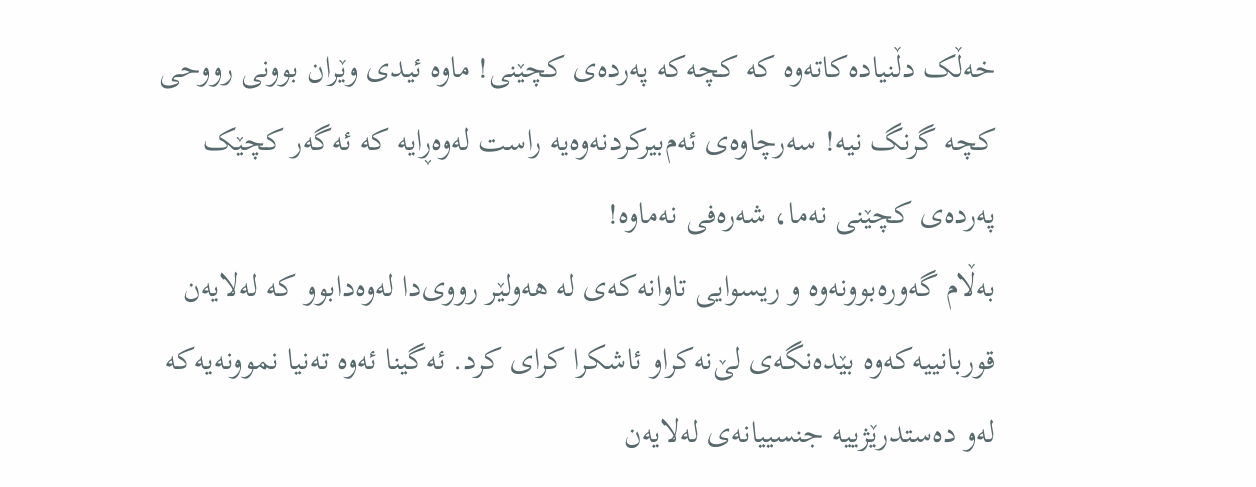خه‌ڵک دڵنیاده‌کاته‌وه‌ که‌ کچه‌که‌ په‌رده‌ی کچێنی! ماوه‌ ئیدی وێران بوونی رووحی کچه‌ گرنگ نیه‌! سه‌رچاوه‌ی ئه‌م‌بیرکردنه‌وه‌یه‌‌ راست له‌وه‌ڕایه‌ که‌ ئه‌گه‌ر کچێک په‌رده‌ی کچێنی نه‌ما، شه‌ره‌فی نه‌ماوه‌!
به‌ڵام گه‌وره‌بوونه‌وه‌ و ریسوایی تاوانه‌که‌ی له‌ هه‌ولێر رووی‌دا‌ له‌وه‌دابوو که‌ له‌لایه‌ن قوربانییه‌که‌وه‌ بێده‌نگه‌ی لێ‌نه‌کراو ئاشکرا کرای کرد. ئه‌گینا ئه‌وه‌ ته‌نیا نموونه‌یه‌که‌ له‌و ده‌ستدرێژییه‌ جنسییانه‌ی له‌لایه‌ن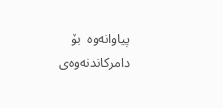پیاوانه‌وه‌  بۆ دامرکاندنه‌وه‌ی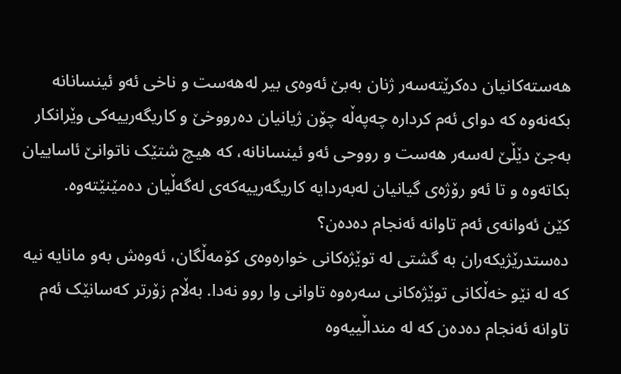هه‌سته‌کانیان ده‌کرێته‌سه‌ر ژنان به‌بێ ئه‌وه‌ی بیر له‌هه‌ست و ناخی ئه‌و ئینسانانه‌‌ بکه‌نه‌وه‌ که‌ دوای ئه‌م کرداره‌ ‌چه‌په‌ڵه‌ چۆن ژیانیان ده‌رووخێ و کاریگه‌رییه‌کی وێرانکار به‌جێ دێڵێ له‌سه‌ر هه‌ست و رووحی ئه‌و ئینسانانه‌‌، که‌ هیچ شتێک ناتوانێ ئاساییان بکاته‌وه‌ و تا ئه‌و رۆژه‌ی گیانیان له‌به‌ر‌دایه‌ کاریگه‌رییه‌که‌ی له‌گه‌ڵیان ده‌مێنێته‌وه‌.
کێن ئه‌وانه‌ی ئه‌م تاوانه‌ ئه‌نجام ده‌ده‌ن؟
ده‌ستدرێژیکه‌ران به‌ گشتی له‌ توێژه‌کانی خواره‌وه‌ی کۆمه‌ڵگان، ئه‌وه‌ش به‌و مانایه‌ نیه‌ که‌ له‌ نێو خه‌ڵکانی توێژه‌کانی سه‌ره‌وه‌ تاوانی وا روو نه‌دا‌. به‌ڵام زۆرتر که‌سانێک ئه‌م تاوانه‌ ئه‌نجام ده‌ده‌ن که‌ له‌ منداڵییه‌وه‌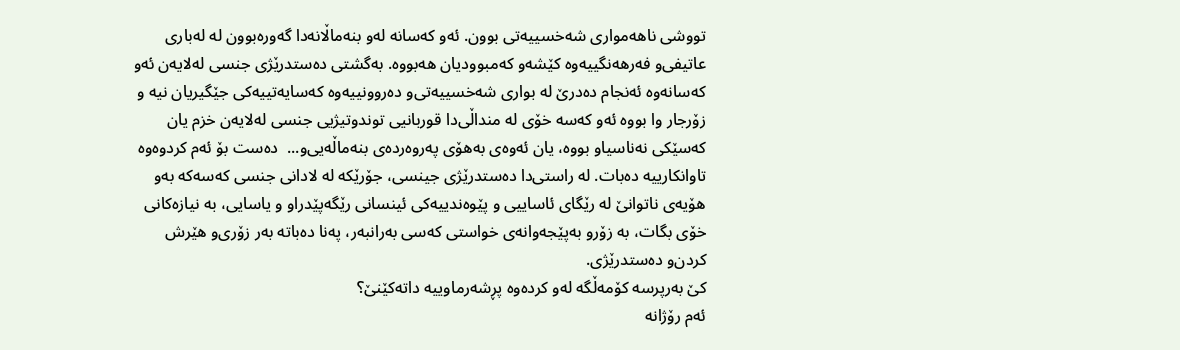تووشی ناهه‌مواری شه‌خسییه‌تی بوون. ئه‌و که‌سانه‌ له‌و بنه‌ماڵانه‌دا گه‌وره‌بوون له‌ له‌باری عاتیفی‌و فه‌رهه‌نگییه‌وه‌ کێشه‌و که‌مبوودیان هه‌بووه‌. به‌گشتی ده‌ستدرێژی جنسی له‌لایه‌ن ئه‌و که‌سانه‌وه‌ ئه‌نجام ده‌درێ له‌ بواری شه‌خسییه‌تی‌و ده‌روونییه‌وه‌ که‌سایه‌تییه‌کی جێگیریان نیه‌ و زۆرجار وا بووه‌ ئه‌و که‌سه‌ خۆی له‌ منداڵی‌دا قوربانیی توندوتیژیی جنسی له‌لایه‌ن خزم یان که‌سێکی نه‌ناسیاو بووه‌، یان ئه‌وه‌ی به‌هۆی په‌روه‌رده‌ی بنه‌ماڵه‌یی‌و...  ده‌ست بۆ ئه‌م کردوه‌وه‌ تاوانکارییه‌ ده‌بات. له‌ راستی‌دا ده‌ستدرێژی جینسی، جۆرێکه‌ له‌ لادانی جنسی که‌سه‌که‌ به‌و هۆیه‌ی ناتوانێ له‌ رێگای ئاساییی و پێوه‌ندییه‌کی ئینسانی رێگه‌پێدراو و یاسایی، به‌ نیازه‌کانی خۆی بگات، به‌ زۆر‌و به‌پێجه‌وانه‌ی خواستی که‌سی به‌رانبه‌ر، په‌نا ده‌باته‌ به‌ر زۆری‌و هێرش کردن‌و ده‌ستدرێژی.
کێ به‌رپرسه‌ کۆمه‌ڵگه‌ له‌و کرده‌وه‌‌ پڕشه‌رماوییه‌ داته‌کێنێ؟
ئه‌م رۆژانه‌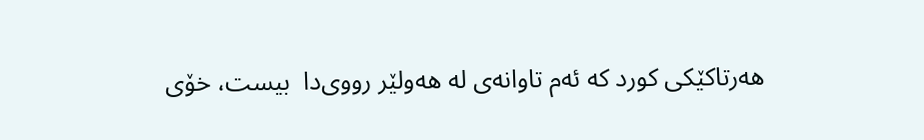هه‌رتاکێکی کورد که‌ ئه‌م تاوانه‌ی له‌ هه‌ولێر رووی‌دا  بیست، خۆی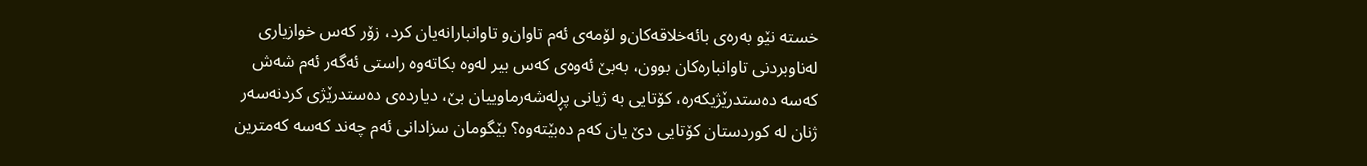خسته‌ نێو به‌ره‌ی بائه‌خلاقه‌کان‌و لۆمه‌ی ئه‌م تاوان‌و تاوانبارانه‌یان کرد، زۆر که‌س خوازیاری له‌ناوبردنی تاوانباره‌کان بوون، به‌بێ ئه‌وه‌ی که‌س بیر له‌وه‌ بکاته‌وه‌ راستی ئه‌گه‌ر ئه‌م شه‌ش که‌سه‌ ده‌ستدرێژیکه‌ره‌، کۆتایی به‌ ژیانی پڕله‌شه‌رماوییان بێ، دیارده‌ی ده‌ستدرێژی کردنه‌سه‌ر ژنان له‌ کوردستان کۆتایی دێ یان که‌م ده‌بێته‌وه‌؟ بێگومان سزادانی ئه‌م چه‌ند که‌سه‌ که‌مترین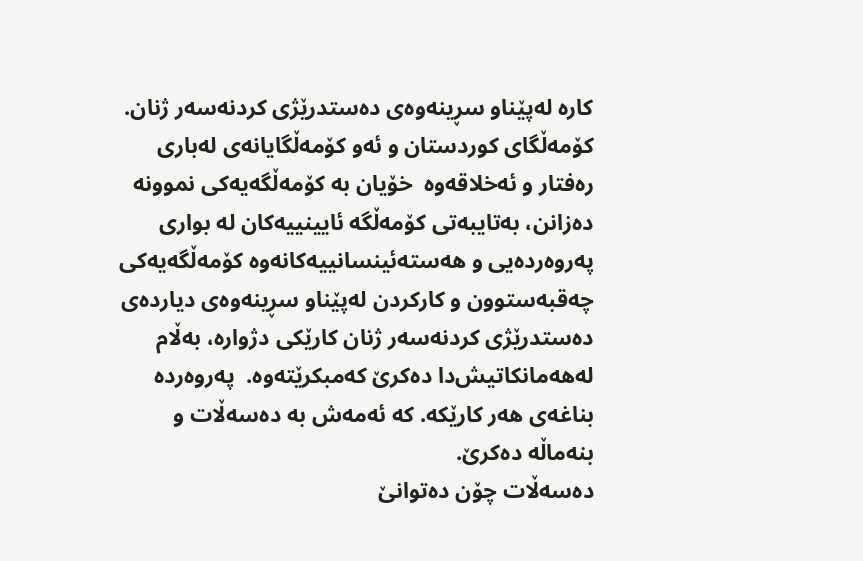کاره‌ له‌پێناو سڕینه‌وه‌ی ده‌ستدرێژی کردنه‌سه‌ر ژنان.
کۆمه‌ڵگای کوردستان و ئه‌و کۆمه‌ڵگایانه‌ی له‌باری ره‌فتار و ‌ئه‌خلاقه‌وه‌  خۆیان به‌ کۆمه‌ڵگه‌یه‌کی نموونه‌ ده‌زانن، به‌تایبه‌تی کۆمه‌ڵگه‌ ئایینییه‌‌کان له‌ بواری په‌روه‌رده‌یی و هه‌سته‌ئینسانییه‌کانه‌وه‌ کۆمه‌ڵگه‌یه‌کی چه‌قبه‌ستوون و کارکردن له‌پێناو سڕینه‌وه‌ی دیارده‌ی ده‌ستدرێژی کردنه‌سه‌ر ژنان کارێکی دژواره‌، به‌ڵام له‌هه‌مانکاتیش‌دا ده‌کرێ که‌مبکرێته‌وه‌.  په‌روه‌رده‌ بناغه‌ی هه‌ر کارێکه‌. که‌ ئه‌مه‌ش به‌ ده‌سه‌ڵات و بنه‌ماڵه‌ ده‌کرێ.
ده‌سه‌ڵات چۆن ده‌توانێ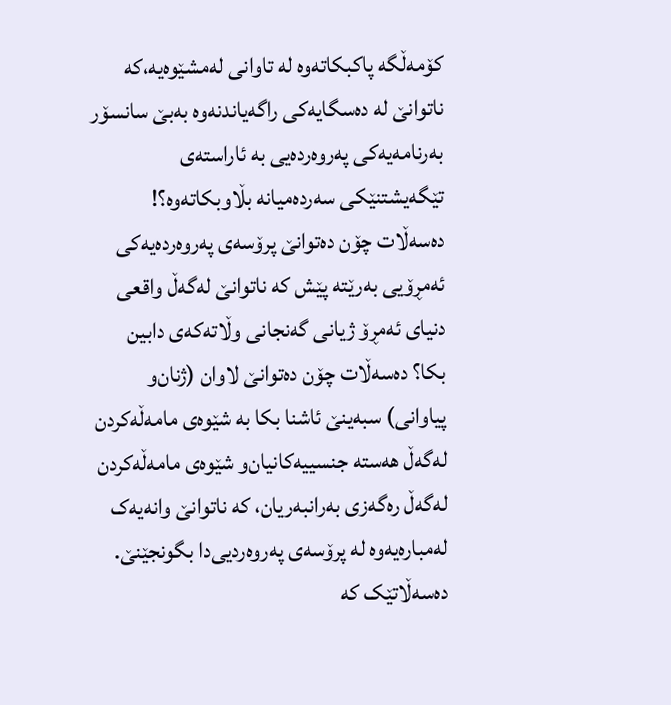کۆمه‌ڵگه‌ پاکبکاته‌وه‌ له‌ تاوانی له‌مشێوه‌یه‌،که‌ ناتوانێ له‌ ده‌سگایه‌کی راگه‌یاندنه‌وه‌ به‌بێ سانسۆر به‌رنامه‌یه‌کی په‌روه‌رده‌یی به‌ ئاراسته‌ی تێگه‌یشتنێکی سه‌رده‌میانه‌ بڵاوبکاته‌وه‌؟! ده‌سه‌ڵات چۆن ده‌توانێ پرۆسه‌ی په‌روه‌رده‌یه‌کی ئه‌مڕۆیی به‌رێته‌ پێش که‌ ناتوانێ له‌گه‌ڵ واقعی دنیای ئه‌مڕۆ ژیانی گه‌نجانی وڵاته‌که‌ی دابین بکا؟ ده‌سه‌ڵات چۆن ده‌توانێ لاوان (ژنان‌و پیاوانی) سبه‌ینێ ئاشنا بکا به‌ شێوه‌ی مامه‌ڵه‌کردن له‌گه‌ڵ هه‌سته‌ جنسییه‌کانیان‌و شێوه‌ی مامه‌ڵه‌کردن له‌گه‌ڵ ره‌گه‌زی به‌رانبه‌ریان، که‌ ناتوانێ وانه‌یه‌ک له‌مباره‌یه‌وه‌ له‌ پرۆسه‌ی په‌روه‌ردیی‌دا بگونجێنێ. ده‌سه‌ڵاتێک که‌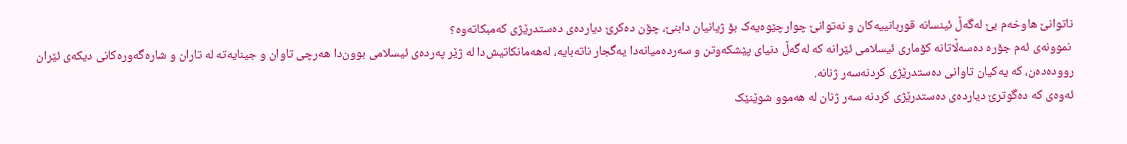ناتوانێ هاوخه‌م بێ له‌گه‌ڵ ئینسانه‌ قوربانییه‌کان و نه‌توانێ چوارچێوه‌یه‌ک بۆ ژیانیان دابنێ، چۆن ده‌کرێ دیارده‌ی ده‌ستدرێژی که‌مبکاته‌وه‌؟
 نموونه‌ی ئه‌م جۆره‌ ده‌سه‌ڵاتانه‌ کۆماری ئیسلامی ئێرانه‌ که‌ له‌گه‌ڵ دنیای پێشکه‌وتن و سه‌رده‌میانه‌دا یه‌گجار ناته‌بایه‌، له‌هه‌مانکاتیش‌دا له‌ ژێر په‌رده‌ی ئیسلامی بوون‌دا هه‌رچی تاوان و جینایه‌ته‌ له‌ تاران و شاره‌گه‌وره‌کانی دیکه‌ی ئێران رووده‌ده‌ن، که‌ یه‌کیان تاوانی ده‌ستدرێژی کردنه‌سه‌ر ژنانه‌.
ئه‌وه‌ی که‌ ده‌گوترێ دیارده‌ی ده‌ستدرێژی کردنه‌ سه‌ر ژنان له‌ هه‌موو شوێنێک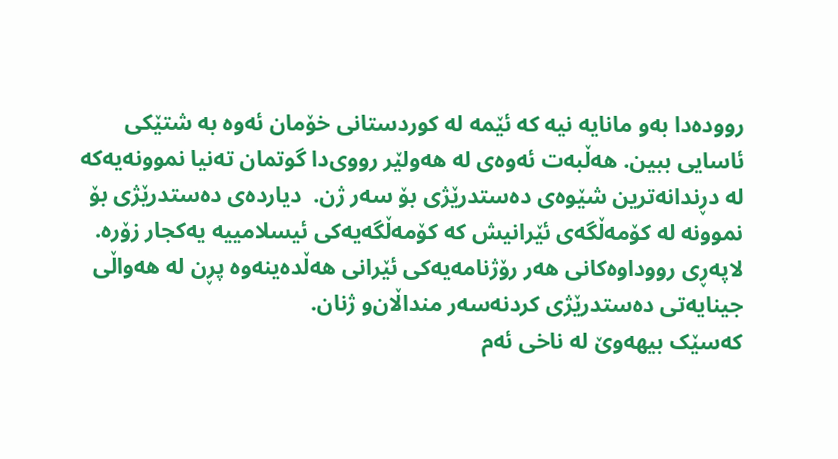رووده‌دا به‌و مانایه‌ نیه‌ که‌ ئێمه‌ له‌ کوردستانی خۆمان ئه‌وه‌ به‌ شتێکی ئاسایی ببین. هه‌ڵبه‌ت ئه‌وه‌ی له‌ هه‌ولێر رووی‌دا گوتمان ته‌نیا نموونه‌یه‌که‌ له‌ دڕندانه‌ترین شێوه‌ی ده‌ستدرێژی بۆ سه‌ر ژن.  دیارده‌ی ده‌ستدرێژی بۆ نموونه‌ له‌ کۆمه‌ڵگه‌ی ئێرانیش که‌ کۆمه‌ڵگه‌یه‌کی ئیسلامییه‌ یه‌کجار زۆره‌. لاپه‌ڕی رووداوه‌کانی هه‌ر رۆژنامه‌یه‌کی ئێرانی هه‌ڵده‌ینه‌وه‌ پڕن له‌ هه‌واڵی جینایه‌تی ده‌ستدرێژی کردنه‌سه‌ر منداڵان‌و ژنان.
که‌سێک بیهه‌وێ له‌ ناخی ئه‌م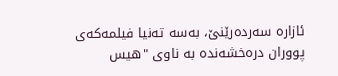ئازاره‌ سه‌رده‌رێنێ، به‌سه‌ ته‌نیا فیلمه‌که‌ی پووران دره‌خشه‌نده‌ به‌ ناوی "هیس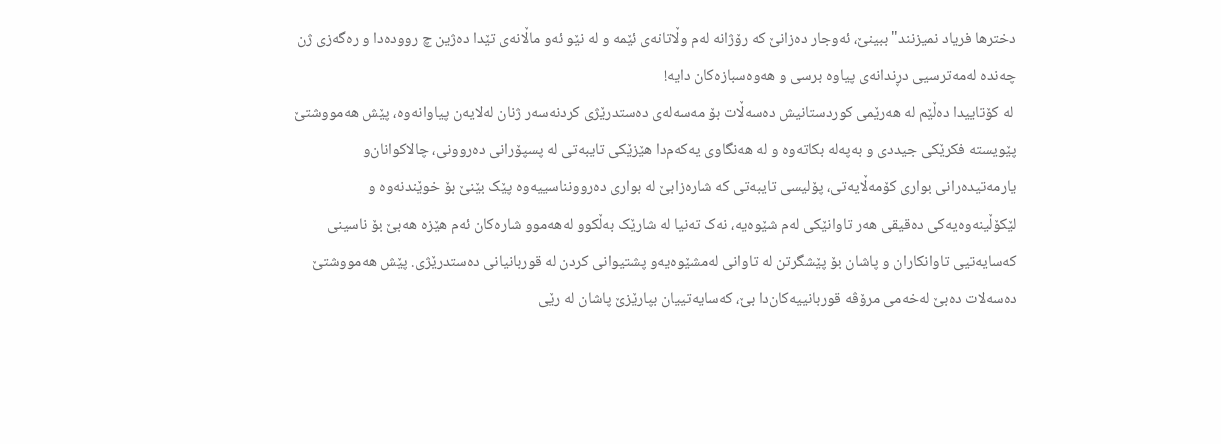دخترها فریاد نمیزنند" ببینێ، ئه‌وجار ده‌زانێ که‌ رۆژانه‌ له‌م وڵاتانه‌ی ئێمه‌ و له نێو ئه‌و ماڵانه‌ی تێدا ده‌ژین چ رووده‌دا و ره‌گه‌زی ژن چه‌نده‌ له‌مه‌ترسیی دڕندانه‌ی پیاوه‌ برسی و هه‌وه‌سبازه‌کان‌ دایه!
 له‌ کۆتاییدا ده‌ڵێم له‌ هه‌رێمی کوردستانیش ده‌سه‌ڵات بۆ مه‌سه‌له‌ی ده‌ستدرێژی کردنه‌سه‌ر ژنان له‌لایه‌ن پیاوانه‌وه‌، پێش هه‌مووشتێ پێویسته‌ فکرێکی جیددی و به‌په‌له‌ بکاته‌وه‌ و‌ له‌ هه‌نگاوی یه‌که‌م‌دا هێزێکی تایبه‌تی له‌ پسپۆرانی ده‌روونی، چالاکوانان‌و یارمه‌تیده‌رانی بواری کۆمه‌ڵایه‌تی، پۆلیسی تایبه‌تی که‌ شاره‌زابێ له‌ بواری ده‌روونناسییه‌وه‌ پێک بێنێ بۆ خوێندنه‌وه‌ و لێکۆڵینه‌وه‌یه‌کی ده‌قیقی هه‌ر تاوانێکی له‌م شێوه‌یه‌، نه‌ک ته‌نیا له‌ شارێک به‌ڵکوو له‌هه‌موو شاره‌کان ئه‌م هێزه‌ هه‌بێ بۆ ناسینی که‌سایه‌تیی تاوانکاران و پاشان بۆ پێشگرتن له‌ تاوانی له‌مشێوه‌یه‌‌و پشتیوانی کردن له‌ قوربانیانی ده‌ستدرێژی. پێش هه‌مووشتێ ده‌سه‌لات ده‌بێ له‌خه‌می مرۆڤه‌ قوربانییه‌کان‌دا بێ، که‌سایه‌تییان بپارێزێ پاشان له‌ رێی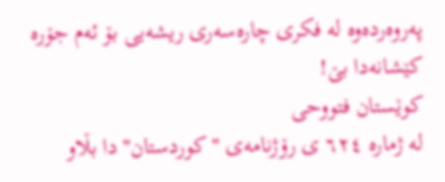په‌روه‌رده‌وه‌ له‌ فکری چاره‌سه‌ری ریشه‌یی بۆ ئه‌م جۆره‌ کێشانه‌‌دا بێ‌!
کوێستان فتووحی
له‌ ژماره‌ ٦٢٤ ی رۆژنامه‌ی "کوردستان"دا بڵاو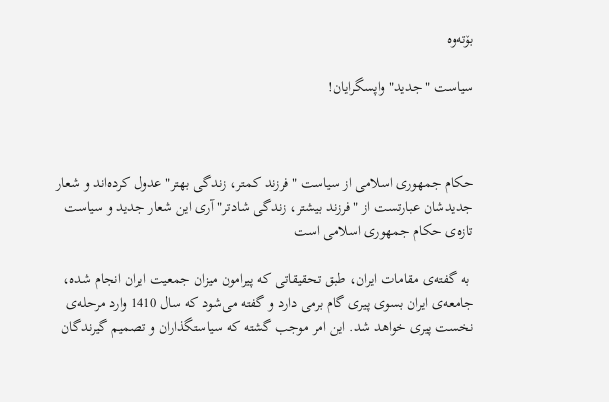بۆته‌وه‌

سیاست "جدید" واپسگرایان!



حکام جمهوری اسلامی از سیاست "فرزند کمتر، زندگی بهتر" عدول کرده‌اند و شعار جدیدشان عبارتست از "فرزند بیشتر، زندگی شادتر" آری این شعار جدید و سیاست تازه‌ی حکام جمهوری اسلامی است

 به‌ گفته‌ی مقامات ایران، طبق تحقیقاتی که‌ پیرامون میزان جمعیت ایران انجام شده‌، جامعه‌ی ایران بسوی پیری گام برمی دارد و گفته‌ می‌شود که‌ سال 1410 وارد مرحله‌ی نخست پیری خواهد شد. این امر موجب گشته‌ که‌ سیاستگذاران و تصمیم گیرندگان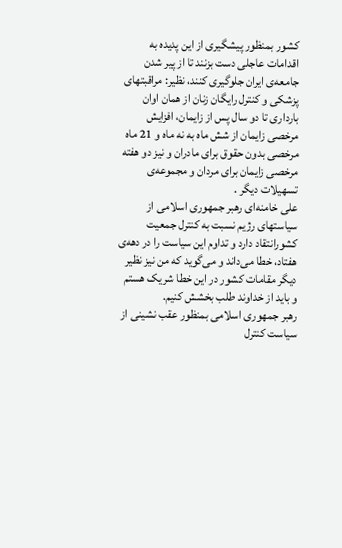کشور بمنظور پیشگیری از این پدیده‌ به‌ اقدامات عاجلی دست بزنند تا از پیر شدن جامعه‌ی ایران جلوگیری کنند، نظیر: مراقبتهای پزشکی و کنترل رایگان زنان از همان اوان بارداری تا دو سال پس از زایمان، افزایش مرخصی زایمان از شش ماه‌ به‌ نه‌ ماه‌ و 21 ماه‌ مرخصی بدون حقوق برای مادران و نیز دو هفته‌ مرخصی زایمان برای مردان و مجموعه‌ی تسهیلات دیگر .
علی خامنه‌ای رهبر جمهوری اسلامی از سیاستهای رژیم نسبت به‌ کنترل جمعیت کشورانتقاد دارد و تداوم این سیاست را در دهه‌ی هفتاد، خطا می‌‌داند و می‌گوید که‌ من نیز نظیر دیگر مقامات کشور در این خطا شریک هستم و باید از خداوند طلب بخشش کنیم.
رهبر جمهوری اسلامی بمنظور عقب نشینی از سیاست کنترل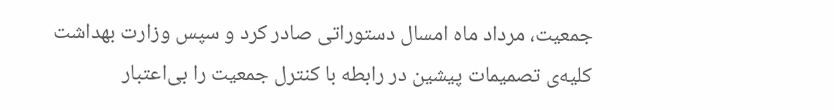جمعیت، مرداد ماه‌ امسال دستوراتی صادر کرد و سپس وزارت بهداشت کلیه‌ی تصمیمات پیشین در رابطه‌ با کنترل جمعیت را بی‌اعتبار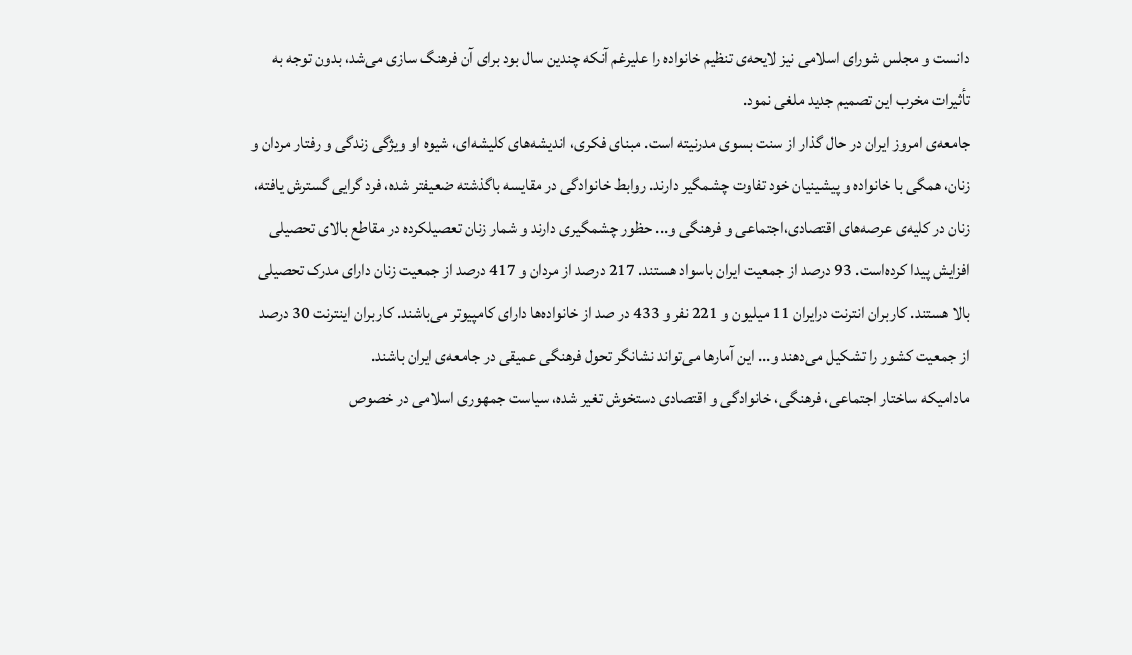دانست و مجلس شورای اسلامی نیز لایحه‌ی تنظیم خانواده‌ را علیرغم آنکه‌ چندین سال بود برای آن فرهنگ سازی می‌شد، بدون توجه‌ به‌ تأثیرات مخرب این تصمیم جدید ملغی نمود.
جامعه‌ی امروز ایران در حال گذار از سنت بسوی مدرنیته‌ است. مبنای فکری، اندیشه‌های کلیشه‌ای، شیوه‌ او ویژگی زندگی و رفتار مردان و زنان، همگی با خانواده‌ و پیشینیان خود تفاوت چشمگیر دارند. روابط خانوادگی در مقایسه‌ باگذشته‌ ضعیفتر شده‌، فرد گرایی گسترش یافته، زنان در کلیه‌ی عرصه‌های اقتصادی،اجتماعی و فرهنگی و... حظور چشمگیری دارند و شمار زنان تعصیلکرده‌ در مقاطع بالای تحصیلی افزایش پیدا کرده‌است. 93 درصد از جمعیت ایران باسواد هستند. 217 درصد از مردان و 417 درصد از جمعیت زنان دارای مدرک تحصیلی بالا هستند. کاربران انترنت درایران 11 میلیون و 221 نفر و 433 در صد از خانواده‌ها دارای کامپیوتر می‌باشند. کاربران اینترنت 30 درصد از جمعیت کشور را تشکیل می‌دهند و... این آمارها می‌تواند نشانگر تحول فرهنگی عمیقی در جامعه‌ی ایران باشند.
مادامیکه‌ ساختار اجتماعی، فرهنگی، خانوادگی و اقتصادی دستخوش تغیر شده‌، سیاست جمهوری اسلامی در خصوص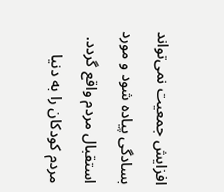افزایش جمعیت نمی‌تواند بسادگی پیاده‌ شود و مورد استقبال مردم واقع گردد. مردم کودکان را به‌ دنیا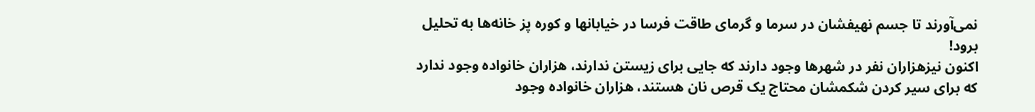نمی‌آورند تا جسم نهیفشان در سرما و گرمای طاقت فرسا در خیابانها و کوره‌ پز خانه‌ها به‌ تحلیل برود!
اکنون نیزهزاران نفر در شهرها وجود دارند که‌ جایی برای زیستن ندارند، هزاران خانواده‌ وجود ندارد که‌ برای سیر کردن شکمشان محتاج یک قرص نان هستند، هزاران خانواده‌ وجود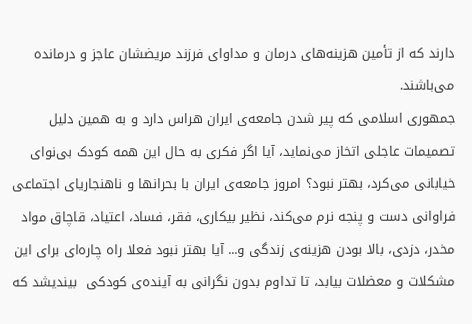دارند که‌ از تأمین هزینه‌های درمان و مداوای فرزند مریضشان عاجز و درمانده‌ می‌باشند.
جمهوری اسلامی که‌ پیر شدن جامعه‌ی ایران هراس دارد و به‌ همین دلیل تصمیمات عاجلی اتخاز می‌نماید، آیا اگر فکری به‌ حال این همه‌ کودک بی‌نوای خیابانی می‌کرد، بهتر نبود؟ امروز جامعه‌ی ایران با بحرانها و ناهنجاریای اجتماعی فراوانی دست و پنجه‌ نرم می‌کند، نظیر بیکاری، فقر، فساد، اعتیاد، قاچاق مواد مخدر، دزدی، بالا بودن هزینه‌ی زندگی و... آیا بهتر نبود فعلا راه‌ چاره‌ای برای این مشکلات و معضلات بیابد، تا تداوم بدون نگرانی به‌ آینده‌ی کودکی  بیندیشد که‌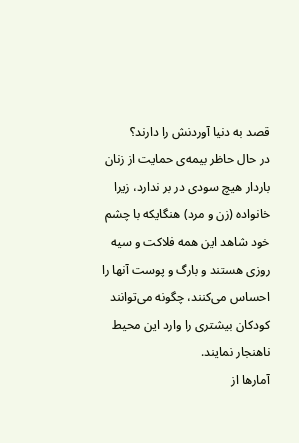قصد به‌ دنیا آوردنش را دارند؟
در حال حاظر بیمه‌ی حمایت از زنان باردار هیچ سودی در بر ندارد، زیرا خانواده‌ (زن و مرد) هنگایکه‌ با چشم خود شاهد این همه‌ فلاکت و سیه‌ روزی هستند و بارگ و پوست آنها را احساس می‌کنند، چگونه‌ می‌توانند کودکان بیشتری را وارد این محیط ناهنجار نمایند.
آمارها از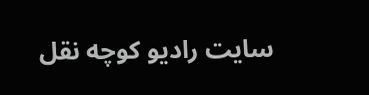سایت رادیو کوچه‌ نقل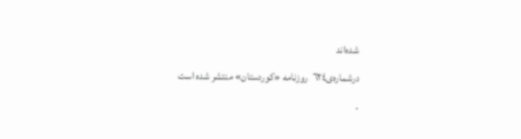شده‌اند
درشماره‌ی٦٢٤  روزنامه «کوردستان» منتشر شده‌ است
.